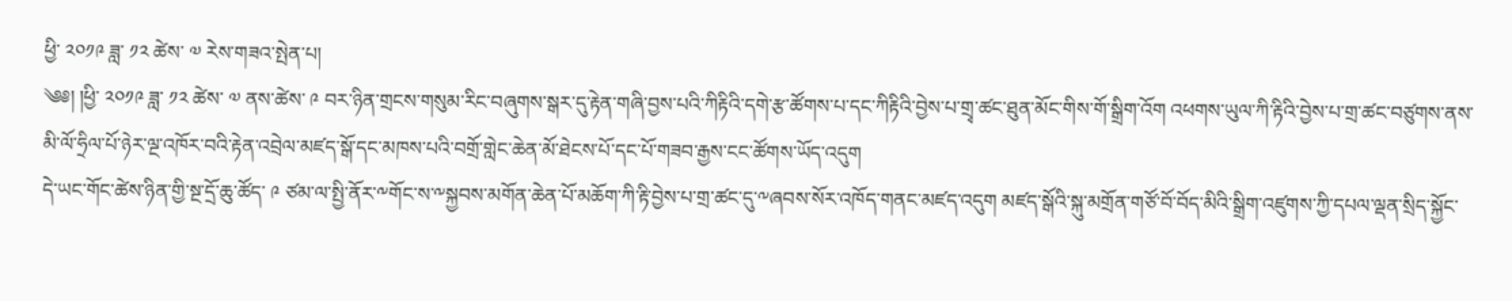ཕྱི་ ༢༠༡༩ ཟླ་ ༡༢ ཚེས་ ༧ རེས་གཟའ་སྤེན་པ།
༄༅། །ཕྱི་ ༢༠༡༩ ཟླ་ ༡༢ ཚེས་ ༧ ནས་ཚེས་ ༩ བར་ཉིན་གྲངས་གསུམ་རིང་བཞུགས་སྒར་དུ་རྟེན་གཞི་བྱས་པའི་ཀིརྟིའི་དགེ་རྩ་ཚོགས་པ་དང་ཀིརྟིའི་བྱེས་པ་གྲྭ་ཚང་ཐུན་མོང་གིས་གོ་སྒྲིག་འོག འཕགས་ཡུལ་ཀི་རྟིའི་བྱེས་པ་གྲ་ཚང་བཙུགས་ནས་མི་ལོ་ཧྲིལ་པོ་ཉེར་ལྔ་འཁོར་བའི་རྟེན་འབྲེལ་མཛད་སྒོ་དང་མཁས་པའི་བགྲོ་གླེང་ཆེན་མོ་ཐེངས་པོ་དང་པོ་གཟབ་རྒྱས་ངང་ཚོགས་ཡོད་འདུག
དེ་ཡང་གོང་ཚེས་ཉིན་གྱི་སྔ་དྲོ་ཆུ་ཚོད་ ༩ ཙམ་ལ་སྤྱི་ནོར་༸གོང་ས་༸སྐྱབས་མགོན་ཆེན་པོ་མཆོག་ཀི་རྟི་བྱེས་པ་གྲ་ཚང་དུ་༸ཞབས་སོར་འཁོད་གནང་མཛད་འདུག མཛད་སྒོའི་སྐུ་མགྲོན་གཙོ་བོ་བོད་མིའི་སྒྲིག་འཛུགས་ཀྱི་དཔལ་ལྡན་སྲིད་སྐྱོང་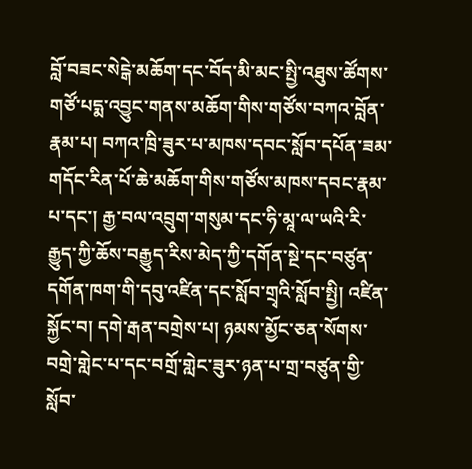བློ་བཟང་སེངྒེ་མཆོག་དང་བོད་མི་མང་སྤྱི་འཐུས་ཚོགས་གཙོ་པདྨ་འབྱུང་གནས་མཆོག་གིས་གཙོས་བཀའ་བློན་རྣམ་པ། བཀའ་ཁྲི་ཟུར་པ་མཁས་དབང་སློབ་དཔོན་ཟམ་གདོང་རིན་པོ་ཆེ་མཆོག་གིས་གཙོས་མཁས་དབང་རྣམ་པ་དང་། རྒྱ་བལ་འབྲུག་གསུམ་དང་ཧི་མཱ་ལ་ཡའི་རི་རྒྱུད་ཀྱི་ཆོས་བརྒྱུད་རིས་མེད་ཀྱི་དགོན་སྔེ་དང་བཙུན་དགོན་ཁག་གི་དབུ་འཛིན་དང་སློབ་གྲྭའི་སློབ་སྤྱི། འཛིན་སྐྱོང་བ། དགེ་རྒན་བགྲེས་པ། ཉམས་མྱོང་ཅན་སོགས་བགྲེ་གླེང་པ་དང་བགྲོ་གླེང་ཟུར་ཉན་པ་གྲ་བཙུན་གྱི་སློབ་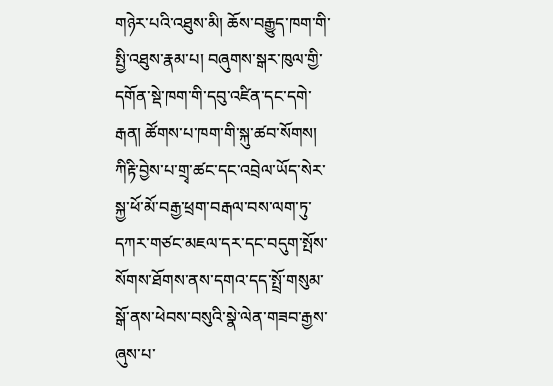གཉེར་པའི་འཐུས་མི། ཆོས་བརྒྱུད་ཁག་གི་སྤྱི་འཐུས་རྣམ་པ། བཞུགས་སྒར་ཁུལ་གྱི་དགོན་སྡེ་ཁག་གི་དབུ་འཛིན་དང་དགེ་རྒན། ཚོགས་པ་ཁག་གི་སྐུ་ཚབ་སོགས། ཀིརྟི་བྱེས་པ་གྲྭ་ཚང་དང་འབྲེལ་ཡོད་སེར་སྐྱ་ཕོ་མོ་བརྒྱ་ཕྲག་བརྒལ་བས་ལག་ཏུ་དཀར་གཙང་མཇལ་དར་དང་བདུག་སྤོས་སོགས་ཐོགས་ནས་དགའ་དད་སྤྲོ་གསུམ་སྒོ་ནས་ཕེབས་བསུའི་སྣེ་ལེན་གཟབ་རྒྱས་ཞུས་པ་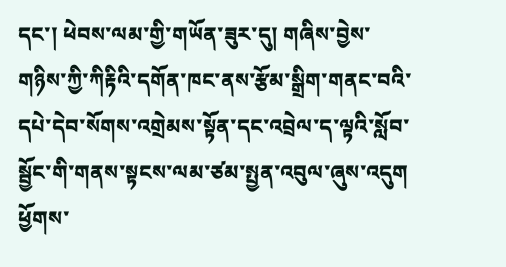དང་། ཕེབས་ལམ་གྱི་གཡོན་ཟུར་དུ། གཞིས་བྱེས་གཉིས་ཀྱི་ཀིརྟིའི་དགོན་ཁང་ནས་རྩོམ་སྒྲིག་གནང་བའི་དཔེ་དེབ་སོགས་འགྲེམས་སྟོན་དང་འབྲེལ་ད་ལྟའི་སློབ་སྦྱོང་གི་གནས་སྟངས་ལམ་ཙམ་སྤྱན་འབུལ་ཞུས་འདུག ཕྱོགས་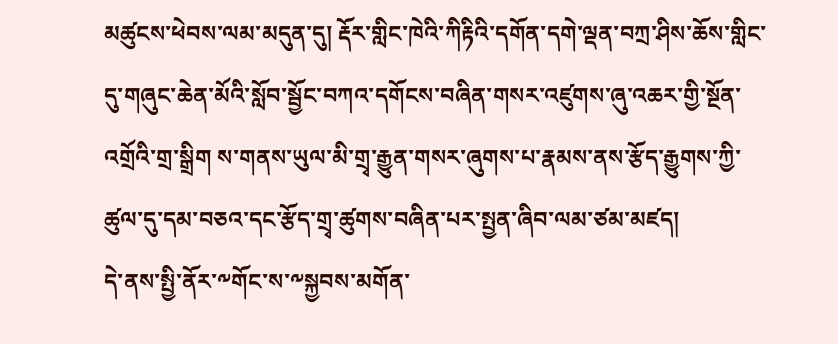མཚུངས་ཕེབས་ལམ་མདུན་དུ། རྡོར་གླིང་ཁེའི་ཀིརྟིའི་དགོན་དགེ་ལྡན་བཀྲ་ཤིས་ཆོས་གླིང་དུ་གཞུང་ཆེན་མོའི་སློབ་སྦྱོང་བཀའ་དགོངས་བཞིན་གསར་འཛུགས་ཞུ་འཆར་གྱི་སྔོན་འགྲོའི་གྲ་སྒྲིག ས་གནས་ཡུལ་མི་གྲྭ་རྒྱུན་གསར་ཞུགས་པ་རྣམས་ནས་རྩོད་རྒྱུགས་ཀྱི་ཚུལ་དུ་དམ་བཅའ་དང་རྩོད་གྲྭ་ཚུགས་བཞིན་པར་སྤྱན་ཞིབ་ལམ་ཙམ་མཛད།
དེ་ནས་སྤྱི་ནོར་༸གོང་ས་༸སྐྱབས་མགོན་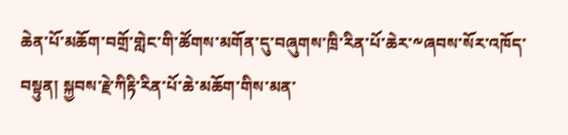ཆེན་པོ་མཆོག་བགྲོ་གླེང་གི་ཚོགས་མགོན་དུ་བཞུགས་ཁྲི་རིན་པོ་ཆེར་༸ཞབས་སོར་འཁོད་བསྟུན། སྐྱབས་རྗེ་ཀིརྟི་རིན་པོ་ཆེ་མཆོག་གིས་མན་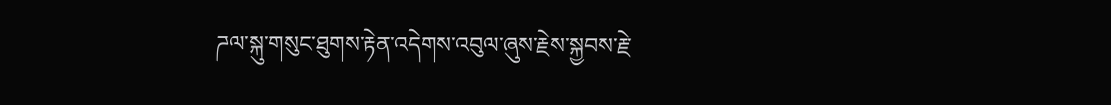ཌལ་སྐུ་གསུང་ཐུགས་རྟེན་འདེགས་འབུལ་ཞུས་རྗེས་སྐྱབས་རྗེ་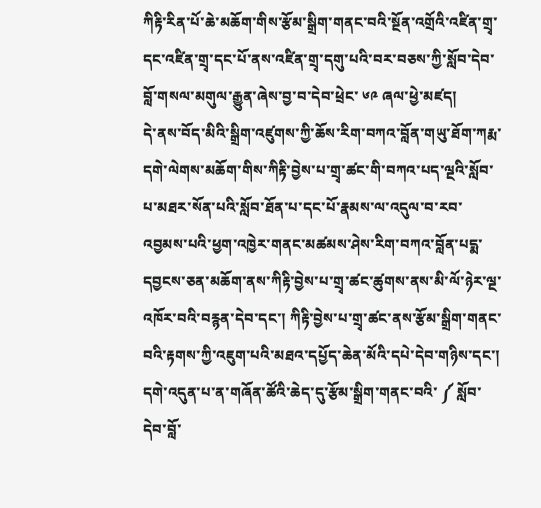ཀིརྟི་རིན་པོ་ཆེ་མཆོག་གིས་རྩོམ་སྒྲིག་གནང་བའི་སྔོན་འགྲོའི་འཛིན་གྲྭ་དང་འཛིན་གྲྭ་དང་པོ་ནས་འཛིན་གྲྭ་དགུ་པའི་བར་བཅས་ཀྱི་སློབ་དེབ་བློ་གསལ་མགུལ་རྒྱུན་ཞེས་བྱ་བ་དེབ་ཕྲེང་ ༦༩ ཞལ་ཕྱེ་མཛད།
དེ་ནས་བོད་མིའི་སྒྲིག་འཛུགས་ཀྱི་ཆོས་རིག་བཀའ་བློན་གཡུ་ཐོག་ཀརྨ་དགེ་ལེགས་མཆོག་གིས་ཀིརྟི་བྱེས་པ་གྲྭ་ཚང་གི་བཀའ་པད་ལྔའི་སློབ་པ་མཐར་སོན་པའི་སློབ་ཐོན་པ་དང་པོ་རྣམས་ལ་འདུལ་བ་རབ་འབྱམས་པའི་ཕྱག་འཁྱེར་གནང་མཚམས་ཤེས་རིག་བཀའ་བློན་པདྨ་དབྱངས་ཅན་མཆོག་ནས་ཀིརྟི་བྱེས་པ་གྲྭ་ཚང་ཚུགས་ནས་མི་ལོ་ཉེར་ལྔ་འཁོར་བའི་བརྙན་དེབ་དང་། ཀིརྟི་བྱེས་པ་གྲྭ་ཚང་ནས་རྩོམ་སྒྲིག་གནང་བའི་རྟགས་ཀྱི་འཇུག་པའི་མཐའ་དཔྱོད་ཆེན་མོའི་དཔེ་དེབ་གཉིས་དང་། དགེ་འདུན་པ་ན་གཞོན་ཚོའི་ཆེད་དུ་རྩོམ་སྒྲིག་གནང་བའི་ ༼ སློབ་དེབ་བློ་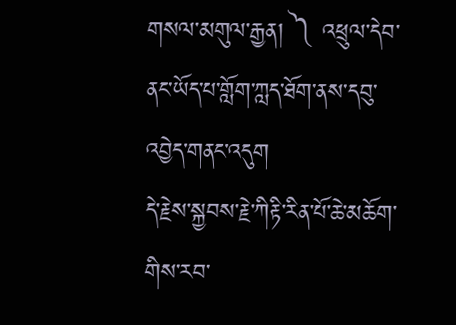གསལ་མགུལ་རྒྱན། ༽ འཕྲུལ་དེབ་ནང་ཡོད་པ་གློག་ཀླད་ཐོག་ནས་དབུ་འབྱེད་གནང་འདུག
དེ་རྗེས་སྐྱབས་རྗེ་ཀིརྟི་རིན་པོ་ཆེ་མཆོག་གིས་རབ་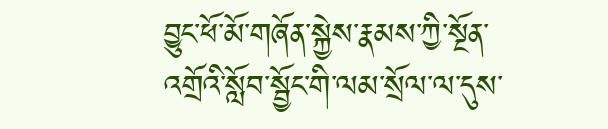བྱུང་ཕོ་མོ་གཞོན་སྐྱེས་རྣམས་ཀྱི་སྔོན་འགྲོའི་སློབ་སྦྱོང་གི་ལམ་སྲོལ་ལ་དུས་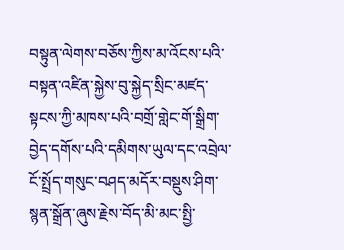བསྟུན་ལེགས་བཅོས་ཀྱིས་མ་འོངས་པའི་བསྟན་འཛིན་སྐྱེས་བུ་སྐྱེད་སྲིང་མཛད་སྟངས་ཀྱི་མཁས་པའི་བགྲོ་གླེང་གོ་སྒྲིག་བྱེད་དགོས་པའི་དམིགས་ཡུལ་དང་འབྲེལ་ངོ་སྤྲོད་གསུང་བཤད་མདོར་བསྡུས་ཤིག་སྙན་སྒྲོན་ཞུས་རྗེས་བོད་མི་མང་སྤྱི་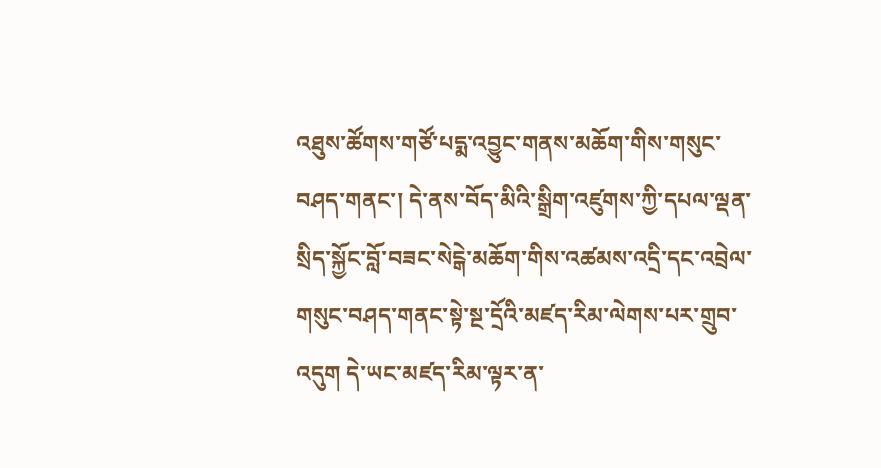འཐུས་ཚོགས་གཙོ་པདྨ་འབྱུང་གནས་མཆོག་གིས་གསུང་བཤད་གནང་། དེ་ནས་བོད་མིའི་སྒྲིག་འཛུགས་ཀྱི་དཔལ་ལྡན་སྲིད་སྐྱོང་བློ་བཟང་སེངྒེ་མཆོག་གིས་འཚམས་འདྲི་དང་འབྲེལ་གསུང་བཤད་གནང་སྟེ་སྔ་དྲོའི་མཛད་རིམ་ལེགས་པར་གྲུབ་འདུག དེ་ཡང་མཛད་རིམ་ལྟར་ན་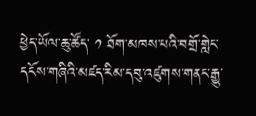ཕྱེད་ཡོལ་ཆུ་ཚོད་ ༡ ཐོག་མཁས་པའི་བགྲོ་གླེང་དངོས་གཞིའི་མཛད་རིམ་དབུ་འཛུགས་གནང་རྒྱུ་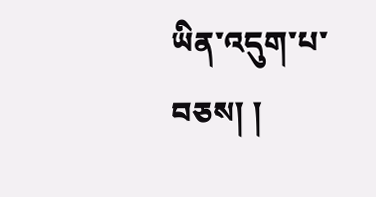ཡིན་འདུག་པ་བཅས། །